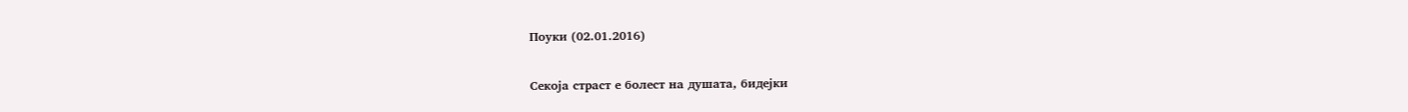Поуки (02.01.2016)

Секоја страст е болест на душата, бидејки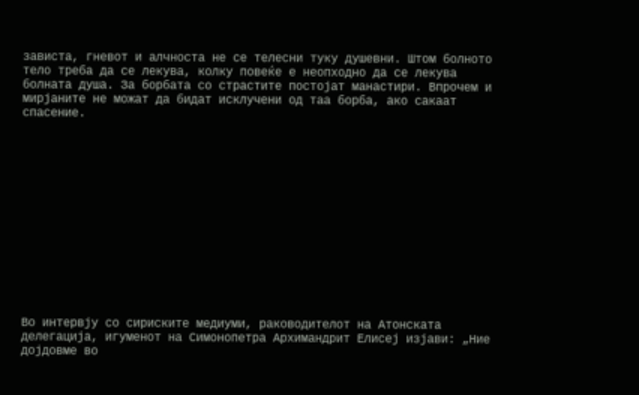зависта, гневот и алчноста не се телесни туку душевни. Штом болното тело треба да се лекува, колку повеќе е неопходно да се лекува болната душа. За борбата со страстите постојат манастири. Впрочем и мирјаните не можат да бидат исклучени од таа борба, ако сакаат спасение.














Во интервју со сириските медиуми, раководителот на Атонската делегација, игуменот на Симонопетра Архимандрит Елисеј изјави: „Ние дојдовме во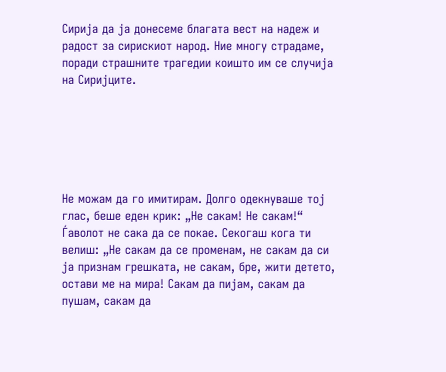Сирија да ја донесеме благата вест на надеж и радост за сирискиот народ. Ние многу страдаме, поради страшните трагедии коишто им се случија на Сиријците.






Не можам да го имитирам. Долго одекнуваше тој глас, беше еден крик: „Не сакам! Не сакам!“ Ѓаволот не сака да се покае. Секогаш кога ти велиш: „Не сакам да се променам, не сакам да си ја признам грешката, не сакам, бре, жити детето, остави ме на мира! Сакам да пијам, сакам да пушам, сакам да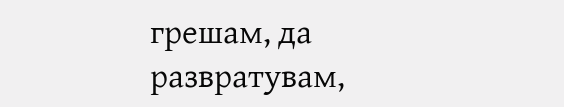грешам, да развратувам,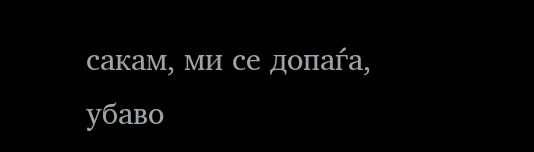сакам, ми се допаѓа, убаво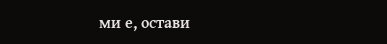ми е, остави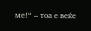ме!“ – тоа е веќе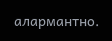алармантно.